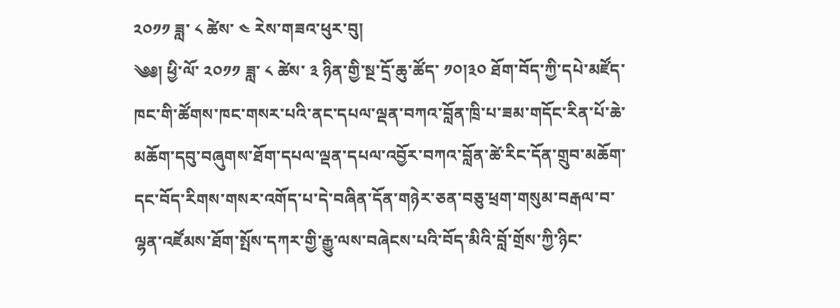༢༠༡༡ ཟླ་ ༨ ཚེས་ ༤ རེས་གཟའ་ཕུར་བུ།
༄༅། ཕྱི་ལོ་ ༢༠༡༡ ཟླ་ ༨ ཚེས་ ༣ ཉིན་གྱི་སྔ་དྲོ་ཆུ་ཚོད་ ༡༠།༣༠ ཐོག་བོད་ཀྱི་དཔེ་མཛོད་ཁང་གི་ཚོགས་ཁང་གསར་པའི་ནང་དཔལ་ལྡན་བཀའ་བློན་ཁྲི་པ་ཟམ་གདོང་རིན་པོ་ཆེ་མཆོག་དབུ་བཞུགས་ཐོག་དཔལ་ལྡན་དཔལ་འབྱོར་བཀའ་བློན་ཚེ་རིང་དོན་གྲུབ་མཆོག་དང་བོད་རིགས་གསར་འགོད་པ་དེ་བཞིན་དོན་གཉེར་ཅན་བཅུ་ཕྲག་གསུམ་བརྒལ་བ་ལྷན་འཛོམས་ཐོག་སྤོས་དཀར་གྱི་རྒྱུ་ལས་བཞེངས་པའི་བོད་མིའི་བློ་གྲོས་ཀྱི་ཉིང་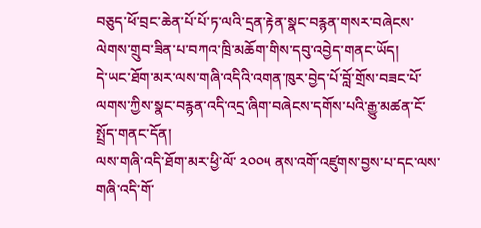བཅུད་ཕོ་བྲང་ཆེན་པོ་པོ་ཏ་ལའི་དྲན་རྟེན་སྣང་བརྙན་གསར་བཞེངས་ལེགས་གྲུབ་ཟིན་པ་བཀའ་ཁྲི་མཆོག་གིས་དབུ་འབྱེད་གནང་ཡོད།
དེ་ཡང་ཐོག་མར་ལས་གཞི་འདིའི་འགན་ཁུར་བྱེད་པོ་བློ་གྲོས་བཟང་པོ་ལགས་ཀྱིས་སྣང་བརྙན་འདི་འདྲ་ཞིག་བཞེངས་དགོས་པའི་རྒྱུ་མཚན་ངོ་སྤྲོད་གནང་དོན།
ལས་གཞི་འདི་ཐོག་མར་ཕྱི་ལོ་ ༢༠༠༥ ནས་འགོ་འཛུགས་བྱས་པ་དང་ལས་གཞི་འདི་གོ་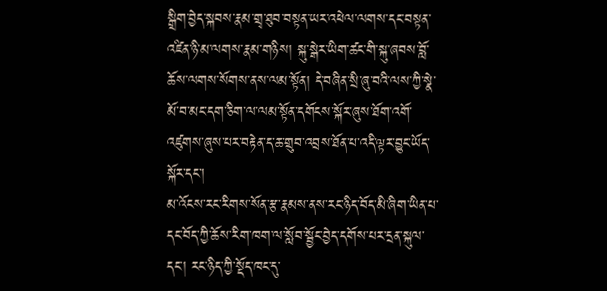སྒྲིག་བྱེད་སྐབས་རྣམ་གྲྭ་ཐུབ་བསྟན་ཡར་འཕེལ་ལགས་དང་བསྟན་འཛིན་ཉི་མ་ལགས་རྣམ་གཉིས། སྐུ་སྒེར་ཡིག་ཚང་གི་སྐུ་ཞབས་བློ་ཆོས་ལགས་སོགས་ནས་ལམ་སྟོན། དེ་བཞིན་སྲི་ཞུ་བའི་ལས་ཀྱི་སྣེ་མོ་བ་མང་དག་ཅིག་ལ་ལམ་སྟོན་དགོངས་སྐོར་ཞུས་ཐོག་འགོ་འཛུགས་ཞུས་པར་བརྟེན་ད་ཆ་གྲུབ་འབྲས་ཐོན་པ་འདི་ལྟར་བྱུང་ཡོད་སྐོར་དང་།
མ་འོངས་རང་རིགས་སོན་རྩ་རྣམས་ནས་རང་ཉིད་བོད་མི་ཞིག་ཡིན་པ་དང་བོད་ཀྱི་ཆོས་རིག་ཁག་ལ་སློབ་སྦྱོང་བྱེད་དགོས་པར་དྲན་སྐུལ་དང་། རང་ཉིད་ཀྱི་སྡོད་ཁང་དུ་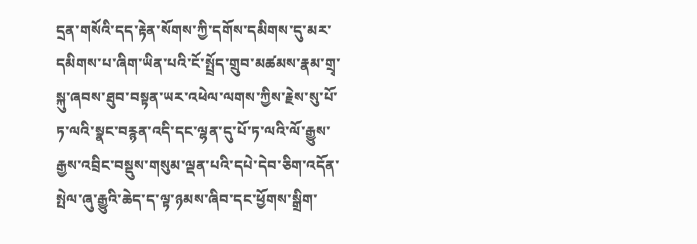དྲན་གསོའི་དད་རྟེན་སོགས་ཀྱི་དགོས་དམིགས་དུ་མར་དམིགས་པ་ཞིག་ཡིན་པའི་ངོ་སྤྲོད་གྲུབ་མཚམས་རྣམ་གྲྭ་སྐུ་ཞབས་ཐུབ་བསྟན་ཡར་འཕེལ་ལགས་ཀྱིས་རྗེས་སུ་པོ་ཏ་ལའི་སྣང་བརྙན་འདི་དང་ལྷན་དུ་པོ་ཏ་ལའི་ལོ་རྒྱུས་རྒྱས་འབྲིང་བསྡུས་གསུམ་ལྡན་པའི་དཔེ་དེབ་ཅིག་འདོན་སྤེལ་ཞུ་རྒྱུའི་ཆེད་ད་ལྟ་ཉམས་ཞིབ་དང་ཕྱོགས་སྒྲིག་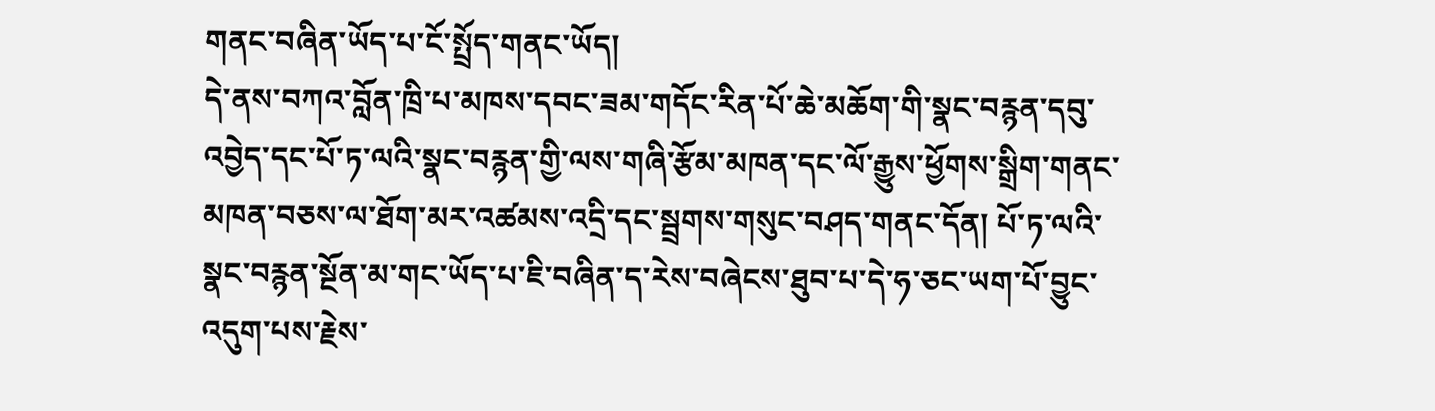གནང་བཞིན་ཡོད་པ་ངོ་སྤྲོད་གནང་ཡོད།
དེ་ནས་བཀའ་བློན་ཁྲི་པ་མཁས་དབང་ཟམ་གདོང་རིན་པོ་ཆེ་མཆོག་གི་སྣང་བརྙན་དབུ་འབྱེད་དང་པོ་ཏ་ལའི་སྣང་བརྙན་གྱི་ལས་གཞི་རྩོམ་མཁན་དང་ལོ་རྒྱུས་ཕྱོགས་སྒྲིག་གནང་མཁན་བཅས་ལ་ཐོག་མར་འཚམས་འདྲི་དང་སྦྲགས་གསུང་བཤད་གནང་དོན། པོ་ཏ་ལའི་སྣང་བརྙན་སྔོན་མ་གང་ཡོད་པ་ཇི་བཞིན་ད་རེས་བཞེངས་ཐུབ་པ་དེ་ཧ་ཅང་ཡག་པོ་བྱུང་འདུག་པས་རྗེས་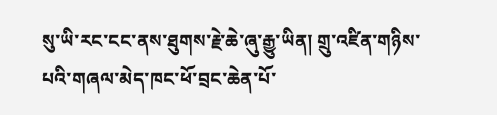སུ་ཡི་རང་ངང་ནས་ཐུགས་རྗེ་ཆེ་ཞུ་རྒྱུ་ཡིན། གྲུ་འཛིན་གཉིས་པའི་གཞལ་མེད་ཁང་ཕོ་བྲང་ཆེན་པོ་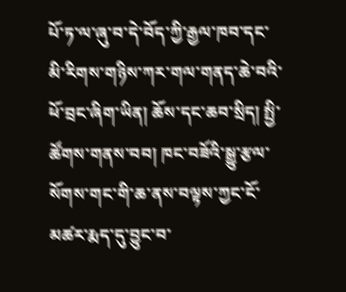པོ་ཏ་ལ་ཞུ་བ་དེ་བོད་ཀྱི་རྒྱལ་ཁབ་དང་མི་རིགས་གཉིས་ཀར་གལ་གནད་ཆེ་བའི་ཕོ་བྲང་ཞིག་ཡིན། ཆོས་དང་ཆབ་སྲིད། སྤྱི་ཚོགས་གནས་བབ། ཁང་བཟོའི་སྒྱུ་རྩལ་སོགས་གང་གི་ཆ་ནས་བལྟས་ཀྱང་ངོ་མཚར་རྨད་དུ་བྱུང་བ་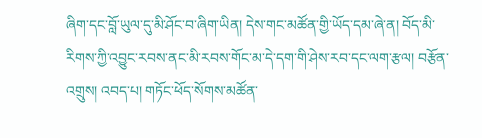ཞིག་དང་བློ་ཡུལ་དུ་མི་ཤོང་བ་ཞིག་ཡིན། དེས་གང་མཚོན་གྱི་ཡོད་དམ་ཞེ་ན། བོད་མི་རིགས་ཀྱི་འབྱུང་རབས་ནང་མི་རབས་གོང་མ་དེ་དག་གི་ཤེས་རབ་དང་ལག་རྩལ། བརྩོན་འགྲུས། འབད་པ། གཏོང་ཕོད་སོགས་མཚོན་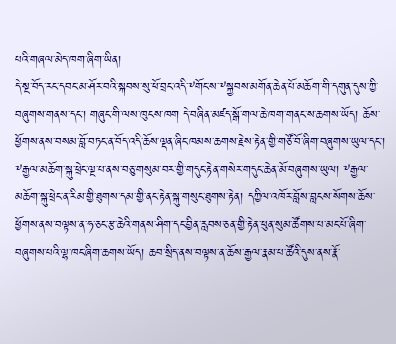པའི་གཞལ་མེད་ཁག་ཞིག་ཡིན།
དེ་སྔ་བོད་རང་དབང་མ་ཤོར་བའི་སྐབས་སུ་ཕོ་བྲང་འདི་༸གོང་ས་༸སྐྱབས་མགོན་ཆེན་པོ་མཆོག་གི་དགུན་དུས་ཀྱི་བཞུགས་གནས་དང་། གཞུང་གི་ལས་ཁུངས་ཁག དེ་བཞིན་མཛད་སྒོ་གལ་ཆེ་ཁག་གནང་ས་ཆགས་ཡོད། ཆོས་ཕྱོགས་ནས་བསམ་བློ་བཏང་ན་བོད་འདི་ཆོས་ལྡན་ཞིང་ཁམས་ཆགས་རྗེས་རྟེན་གྱི་གཙོ་བོ་ཞིག་བཞུགས་ཡུལ་དང་། ༸རྒྱལ་མཆོག་སྐུ་ཕྲེང་ལྔ་པ་ནས་བཅུ་གསུམ་བར་གྱི་གདུང་རྟེན་གསེར་གདུང་ཆེན་མོ་བཞུགས་ཡུལ། ༸རྒྱལ་མཆོག་སྐུ་ཕྲེང་ན་རིམ་གྱི་ཐུགས་དམ་གྱི་ནང་རྟེན་སྐུ་གསུང་ཐུགས་རྟེན། དཀྱིལ་འཁོར་བློས་བླངས་སོགས་ཆོས་ཕྱོགས་ནས་བལྟས་ན་ཧ་ཅང་རྩ་ཆེའི་གནས་ཤིག་དང་བྱིན་རླབས་ཅན་གྱི་རྟེན་ཕུན་སུམ་ཚོགས་པ་མང་པོ་ཞིག་བཞུགས་པའི་ལྷ་ཁང་ཞིག་ཆགས་ཡོད། ཆབ་སྲིད་ནས་བལྟས་ན་ཆོས་རྒྱལ་རྣམ་པ་ཚོའི་དུས་ནས་རྣོ་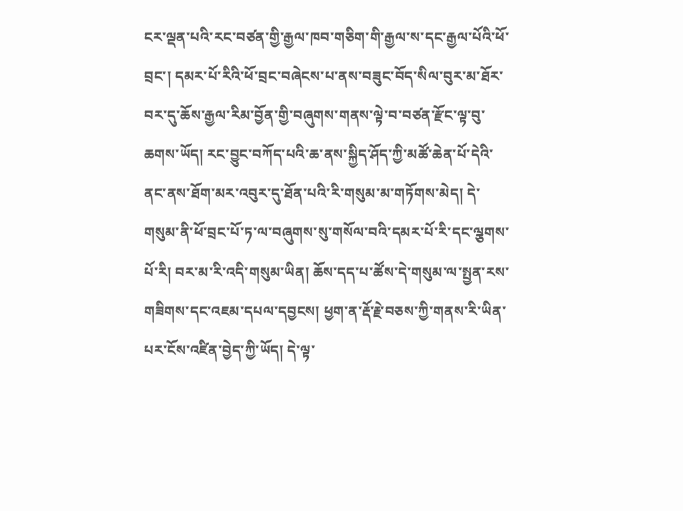ངར་ལྡན་པའི་རང་བཙན་གྱི་རྒྱལ་ཁབ་གཅིག་གི་རྒྱལ་ས་དང་རྒྱལ་པོའི་ཕོ་བྲང་། དམར་པོ་རིའི་ཕོ་བྲང་བཞེངས་པ་ནས་བཟུང་བོད་སིལ་བུར་མ་ཐོར་བར་དུ་ཆོས་རྒྱལ་རིམ་བྱོན་གྱི་བཞུགས་གནས་ལྟེ་བ་བཙན་རྫོང་ལྟ་བུ་ཆགས་ཡོད། རང་བྱུང་བཀོད་པའི་ཆ་ནས་སྐྱིད་ཤོད་ཀྱི་མཚོ་ཆེན་པོ་དེའི་ནང་ནས་ཐོག་མར་འབུར་དུ་ཐོན་པའི་རི་གསུམ་མ་གཏོགས་མེད། དེ་གསུམ་ནི་ཕོ་བྲང་པོ་ཏ་ལ་བཞུགས་སུ་གསོལ་བའི་དམར་པོ་རི་དང་ལྕགས་པོ་རི། བར་མ་རི་འདི་གསུམ་ཡིན། ཆོས་དད་པ་ཚོས་དེ་གསུམ་ལ་སྤྱན་རས་གཟིགས་དང་འཇམ་དཔལ་དབྱངས། ཕྱག་ན་རྡོ་རྗེ་བཅས་ཀྱི་གནས་རི་ཡིན་པར་ངོས་འཛིན་བྱེད་ཀྱི་ཡོད། དེ་ལྟ་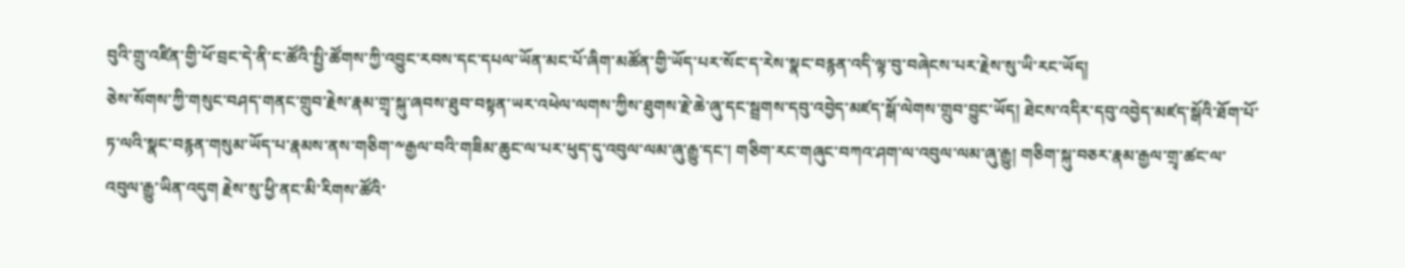བུའི་གྲུ་འཛིན་གྱི་ཕོ་བྲང་དེ་ནི་ང་ཚོའི་སྤྱི་ཚོགས་ཀྱི་འབྱུང་རབས་དང་དཔལ་ཡོན་མང་པོ་ཞིག་མཚོན་གྱི་ཡོད་པར་སོང་ད་རེས་སྣང་བརྙན་འདི་ལྟ་བུ་བཞེངས་པར་རྗེས་སུ་ཡི་རང་ཡོད།
ཅེས་སོགས་ཀྱི་གསུང་བཤད་གནང་གྲུབ་རྗེས་རྣམ་གྲྭ་སྐུ་ཞབས་ཐུབ་བསྟན་ཡར་འཕེལ་ལགས་ཀྱིས་ཐུགས་རྗེ་ཆེ་ཞུ་དང་སྦྲགས་དབུ་འབྱེད་མཛད་སྒོ་ལེགས་གྲུབ་བྱུང་ཡོད། ཐེངས་འདིར་དབུ་འབྱེད་མཛད་སྒོའི་ཐོག་པོ་ཏ་ལའི་སྣང་བརྙན་གསུམ་ཡོད་པ་རྣམས་ནས་གཅིག་༸རྒྱལ་བའི་གཟིམ་ཆུང་ལ་པར་ཕུད་དུ་འབུལ་ལམ་ཞུ་རྒྱུ་དང་། གཅིག་རང་གཞུང་བཀའ་ཤག་ལ་འབུལ་ལམ་ཞུ་རྒྱུ། གཅིག་སྐུ་བཅར་རྣམ་རྒྱལ་གྲྭ་ཚང་ལ་འབུལ་རྒྱུ་ཡིན་འདུག རྗེས་སུ་ཕྱི་ནང་མི་རིགས་ཚོའི་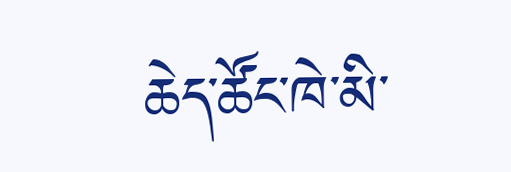ཆེད་ཚོང་ཁེ་མི་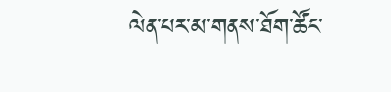ལེན་པར་མ་གནས་ཐོག་ཚོང་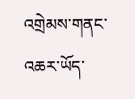འགྲེམས་གནང་འཆར་ཡོད་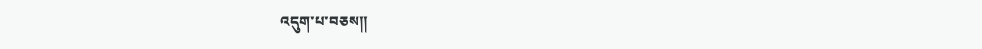འདུག་པ་བཅས།།